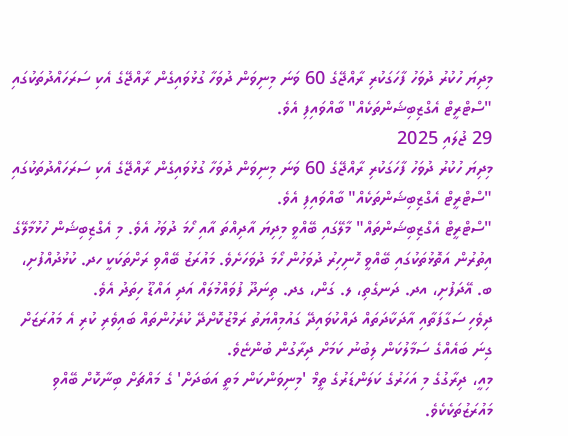މިދިޔަ ހުކުރު ދުވަހު ފާހަގަކުރި ރާއްޖޭގެ 60 ވަނަ މިނިވަން ދުވަހާ ގުޅުވައިގެން ރާއްޖޭގެ އެކި ސަރަހައްދުތަކުގައި "ސްޓްރީޓް އެގްޒިބިޝަންތަކެއް" ބާއްވައިފި އެވެ.
29 ޖުލައި 2025
މިދިޔަ ހުކުރު ދުވަހު ފާހަގަކުރި ރާއްޖޭގެ 60 ވަނަ މިނިވަން ދުވަހާ ގުޅުވައިގެން ރާއްޖޭގެ އެކި ސަރަހައްދުތަކުގައި "ސްޓްރީޓް އެގްޒިބިޝަންތަކެއް" ބާއްވައިފި އެވެ.
"ސްޓްރީޓް އެގްޒިބިޝަންތައް" މާލޭގައި ބޭއްވީ މިދިޔަ އާދިއްތަ އާއި ހޯމަ ދުވަހު އެވެ. މި އެގްޒިބިޝަން ހުޅުމާލޭގެ އިތުރުން އަތޮޅުތަކުގައި ބޭއްވީ ހޮނިހިރު ދުވަހުން ހޯމަ ދުވަހަށެވެ. މައުރަޒު ބޭއްވި ރަށްތަކަކީ ހދ. ކުޅުދުއްފުށި، ބ. އޭދަފުށި، އދ. ދަނގެތި، ލ. ގަން، ގދ. ތިނަދޫ ފުވައްމުލައް އަދި އައްޑޫ ހިތަދު އެވެ.
ދިވެހި ސަގާފަތާއި އާދަކާދަތައް ދައްކުވައިދޭ ގައުމިއްޔަތު ރަމްޒުކޮށްދޭ ކުރެހުންތައް ބައިވެރި ކުރި އެ މައުރަޒަށް ގިނަ ބައެއްގެ ސަމާލުކަން ލިބުނު ކަމަށް ދިރާގުން ބުންޏެވެ.
މިއީ، ދިރާގުގެ މި އަހަރުގެ ކަލަންޑަރުގެ ތީމް 'މިނިވަންކަން މަތީ އަބަދަށް' ގެ މައްޗަށް ބިނާކޮށް ބޭއްވި މައުރަޒުތަކެކެވެ.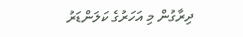ދިރާގުން މި އަހަރުގެ ކަލަންޑަރު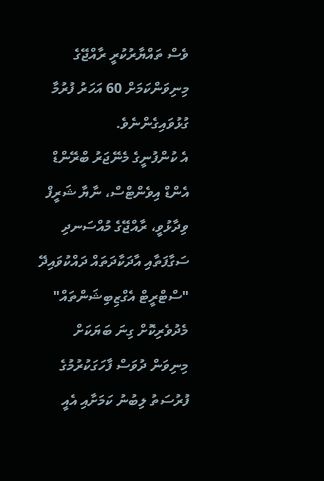ވެސް ތައްޔާރުކުރީ ރާއްޖޭގެ މިނިވަންކަމަށް 60 އަހަރު ފުރުމާ ގުޅުވައިގެންނެވެ.
އެ ކުންފުނީގެ މެނޭޖަރު ބްރޭންޑް އެންޑް އިވެންޓްސް، ނާޔާ ޝަރީފް ވިދާޅުވީ، ރާއްޖޭގެ މުއްސަނދި ސަގާފަތާއި އާދަކާދަތައް ދައްކުވައިދޭ "ސްޓްރީޓް އެގްޒިބިޝަންތައް" މެދުވެރިކޮށް ގިނަ ބަޔަކަށް މިނިވަން ދުވަސް ފާހަގަކުރުމުގެ ފުރުސަތު ލިބުނު ކަމަށާއި އެއީ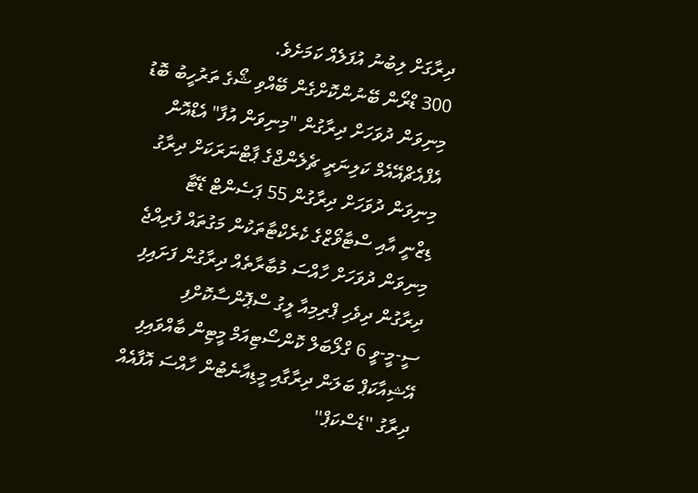ދިރާގަށް ލިބުނު އުފަލެއް ކަމަށެވެ.
300 ޑްރޯން ބޭނުންކޮށްގެން ބޭއްވި ޝޯގެ ތަރުހީބު ބޮޑު
މިނިވަން ދުވަހަށް ދިރާގުން "މިނިވަން އުފާ" އެޑްއޮން
އެފްއެޗްއޭއެމް ކަލިނަރީ ޗެލެންޖްގެ ޕާޓްނަރަކަށް ދިރާގު
މިނިވަން ދުވަހަށް ދިރާގުން 55 ޕަސެންޓް ޑޭޓާ
ޑިޒްނީ އާއި ސްޓާވޯޒްގެ ކެރެކްޓާތަކުން މަގުތައް ފުރިއްޖެ
މިނިވަން ދުވަހަށް ހާއްސަ މުބާރާތެއް ދިރާގުން ފަށައިފި
ދިރާގުން ދިވެހި ޕްރިމިއާ ލީގު ސްޕޮންސާކޮށްފި
ސީ-މީ-ވީ 6 ގްލޯބަލް ކޮންސޯޓިއަމް މީޓިން ބާއްވައިފި
އޭޝިއާކަޕް ބަލަން ދިރާގާއި މީޑިއާނެޓުން ހާއްސަ އޮފާއެއް
ދިރާގު ''ޑެސްކަޕް''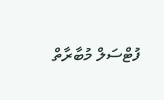ފުޓްސަލް މުބާރާތް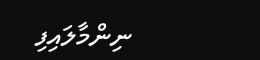ނިންމާލައިފި